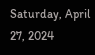Saturday, April 27, 2024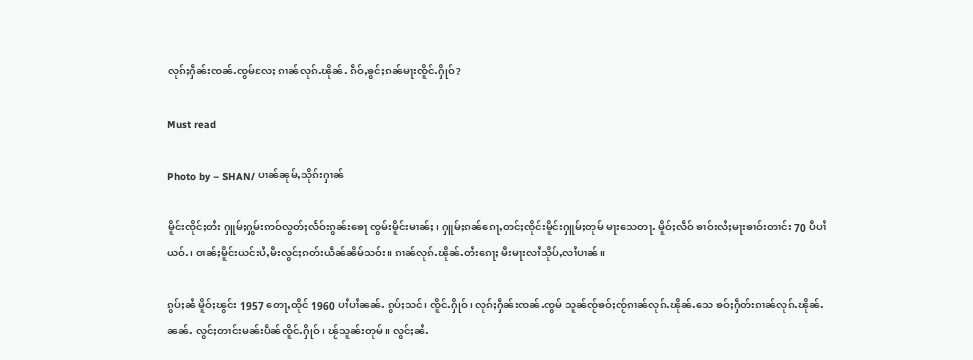လုၵ်ႈႁဵၼ်းၸၼ်ႉၸွမ်လႄႈ ၵၢၼ်လုၵ်ႉၽိုၼ်ႉ ၵဵဝ်ႇၶွင်ႈၵၼ်မႃးၸိူင်ႉႁိုဝ်?

Must read

Photo by – SHAN/ ပၢၼ်ၼုမ်ႇသိုၵ်းႁၢၼ်

မိူင်းၸိုင်ႈတႆး ႁူမ်ႈႁွမ်းဢဝ်လွတ်ႈလႅဝ်းၵွၼ်းၶေႃ ၸွမ်းမိူင်းမၢၼ်ႈ၊ ႁူမ်ႈၵၼ်ၵေႃႇတင်ႈၸိုင်းမိူင်းႁူမ်ႈတုမ် မႃးသေတႃႉ မိူဝ်ႈလဵဝ် ၶၢဝ်းလႆႈမႃးၶၢဝ်းတၢင်း 70 ပီပၢႆယဝ်ႉ၊ ဝၢၼ်ႈမိူင်းယင်းပႆႇမီးလွင်ႈၵတ်းယဵၼ်ၼိမ်သဝ်း။ ၵၢၼ်လုၵ်ႉၽိုၼ်ႉတႆးၵေႃႈ မီးမႃးလၢႆသိုပ်ႇလၢႆပၢၼ်။

ၵွပ်ႈၼႆ မိူဝ်ႈၽွင်း 1957 တေႃႇထိုင် 1960 ပၢႆပၢႆၼၼ်ႉ ၵွပ်ႈသင်၊ ၸိူင်ႉႁိုဝ်၊ လုၵ်ႈႁဵၼ်းၸၼ်ႉၸွမ် သူၼ်ၸႂ်ၶဝ်ႈၸႂ်ၵၢၼ်လုၵ်ႉၽိုၼ်ႉသေ ၶဝ်ႈႁဵတ်းၵၢၼ်လုၵ်ႉၽိုၼ်ႉ ၼၼ်ႉ လွင်ႈတၢင်းမၼ်းပဵၼ်ၸိူင်ႉႁိုဝ်၊ ၽႂ်သူၼ်းတုမ်။ လွင်ႈၼႆႉ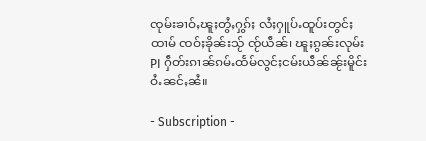ၸုမ်းၶၢဝ်ႇၽူႈတွႆႇႁွၵ်ႈ လႆႈႁူပ်ႉထူပ်းတွင်ႈထၢမ် ၸဝ်ႈၶိုၼ်းသႂ် ၸႂ်ယဵၼ်၊ ၽူႈၵွၼ်းလုမ်း PI ႁဵတ်းၵၢၼ်ၵမ်ႉထႅမ်လွင်ႈငမ်းယဵၼ်ၼႂ်းမိူင်း ဝႆႉၼင်ႇၼႆ။

- Subscription -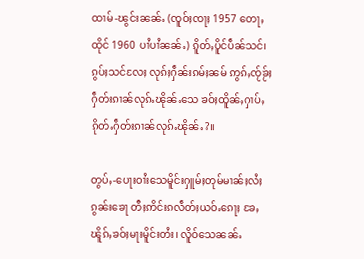ထၢမ်-ၽွင်းၼၼ်ႉ (ၸူဝ်ႈၸႃႈ 1957 တေႃႇထိုင် 1960 ပၢႆပၢႆၼၼ်ႉ) ၵိူတ်ႇပိူင်ပဵၼ်သင်၊ ၵွပ်ႈသင်လႄႈ လုၵ်ႈႁဵၼ်းၵမ်ႈၼမ် ဢွၵ်ႇၸႂ်ၶႂ်ႈႁဵတ်းၵၢၼ်လုၵ်ႉၽိုၼ်ႉသေ ၶဝ်ႈထိူၼ်ႇႁၢပ်ႇၵိုတ်ႉႁဵတ်းၵၢၼ်လုၵ်ႉၽိုၼ်ႉ?။

တွပ်ႇ-ပေႃးဝၢႆးသေမိူင်းႁူမ်ႈတုမ်မၢၼ်ႈလႆႈၵွၼ်းၶေႃ တီႈဢိင်းၵလဵတ်ႈယဝ်ႉၵေႃႈ ၶႄႇၽိူၵ်ႇၶဝ်ႈမႃးမိူင်းတႆး၊ လိူဝ်သေၼၼ်ႉ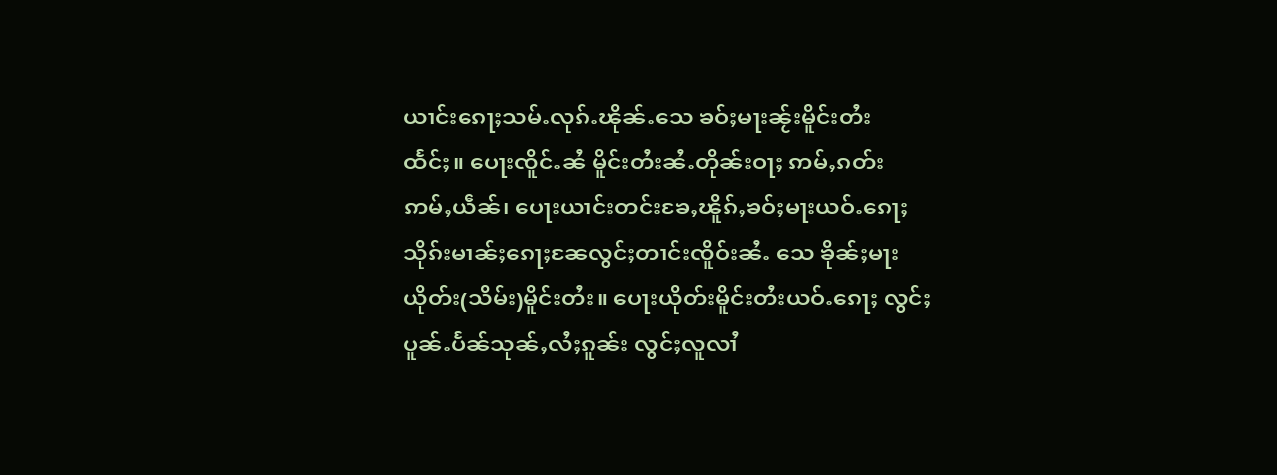ယၢင်းၵေႃႈသမ်ႉလုၵ်ႉၽိုၼ်ႉသေ ၶဝ်ႈမႃးၼႂ်းမိူင်းတႆးထႅင်ႈ။ ပေႃးၸိူင်ႉၼႆ မိူင်းတႆးၼႆႉတိုၼ်းဝႃႈ ဢမ်ႇၵတ်းဢမ်ႇယဵၼ်၊ ပေႃးယၢင်းတင်းၶႄႇၽိူၵ်ႇၶဝ်ႈမႃးယဝ်ႉၵေႃႈ သိုၵ်းမၢၼ်ႈၵေႃႈၼႄလွင်ႈတၢင်းၸိူဝ်းၼႆႉ သေ ၶိုၼ်ႈမႃးယိုတ်း(သိမ်း)မိူင်းတႆး။ ပေႃးယိုတ်းမိူင်းတႆးယဝ်ႉၵေႃႈ လွင်ႈပူၼ်ႉပႅၼ်သုၼ်ႇလႆႈၵူၼ်း လွင်ႈလူလၢႆ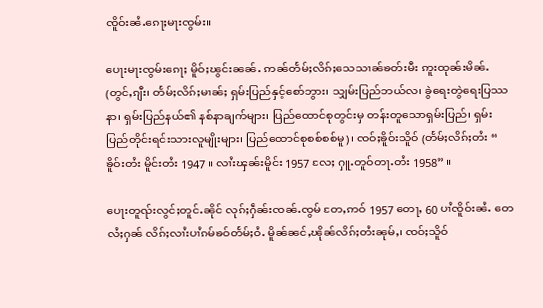ၸိူဝ်းၼႆႉၵေႃႈမႃးၸွမ်း။

ပေႃးမႃးၸွမ်းၵေႃႈ မိူဝ်ႈၽွင်းၼၼ်ႉ ဢၼ်တႅမ်ႈလိၵ်ႈသေသၢၼ်ၶတ်းမီး ဢူးထုၼ်းမိၼ်ႉ (တွင်ႇၵျီး၊ တႅမ်ႈလိၵ်ႈမၢၼ်ႈ ရှမ်းပြည်နှင့်စော်ဘွား၊ သျှမ်းပြည်ဘယ်လ၊ ခွဲရေးတွဲရေးပြဿနာ၊ ရှမ်းပြည်နယ်၏ နစ်နာချက်များ၊ ပြည်ထောင်စုတွင်းမှ တန်းတူသောရှမ်းပြည်၊ ရှမ်းပြည်တိုင်းရင်းသားလူမျိုးများ၊ ပြည်ထောင်စုစစ်စစ်မူ)၊ ၸဝ်ႈၶိူဝ်းသိူဝ် (တႅမ်ႈလိၵ်ႈတႆး “ ၶိူဝ်းတႆး မိူင်းတႆး 1947 ။ လၢႆးၾၼ်းမိူင်း 1957 လႄႈ ႁူႉတူဝ်တႃႉတႆး 1958” ။

ပေႃးတူၺ်းလွင်ႈတူင်ႉၼိုင် လုၵ်ႈႁဵၼ်းၸၼ်ႉၸွမ် တႄႇဢဝ် 1957 တေႃႇ 60 ပၢႆၸိူဝ်းၼႆႉ တေလႆႈႁၼ် လိၵ်ႈလၢႆးပၢႆၵမ်ၶဝ်တႅမ်ႈဝႆႉ မိူၼ်ၼင်ႇၽိုၼ်လိၵ်ႈတႆးၼုမ်ႇ၊ ၸဝ်ႈသိူဝ်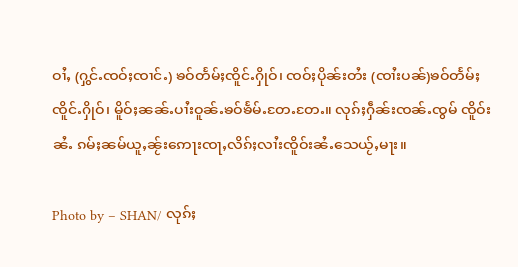ဝၢႆႇ (ႁွင်ႉၸဝ်ႈၸၢင်ႉ) ၶဝ်တႅမ်ႈၸိူင်ႉႁိုဝ်၊ ၸဝ်ႈပိုၼ်းတႆး (ၸၢႆးပၼ်)ၶဝ်တႅမ်ႈၸိူင်ႉႁိုဝ်၊ မိူဝ်ႈၼၼ်ႉပၢႆးဝူၼ်ႉၶဝ်ၶႅမ်ႉတႄႉတႄႉ။ လုၵ်ႈႁဵၼ်းၸၼ်ႉၸွမ် ၸိူဝ်းၼႆႉ ၵမ်ႈၼမ်ယူႇၼႂ်းဢေႃးၸႃႇလိၵ်ႈလၢႆးၸိူဝ်းၼႆႉသေယႂ်ႇမႃး။

Photo by – SHAN/ လုၵ်ႈ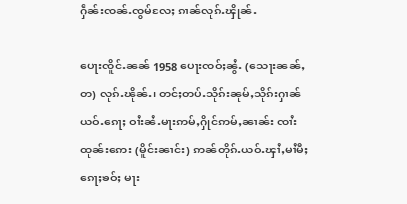ႁဵၼ်းၸၼ်ႉၸွမ်လႄႈ ၵၢၼ်လုၵ်ႉၾိုၼ်ႉ

ပေႃးၸိူင်ႉၼၼ် 1958 ပေႃးၸဝ်ႈၼွႆႉ (သေႃးၼၼ်ႇတ) လုၵ်ႉၽိုၼ်ႉ၊ တင်ႈတပ်ႉသိုၵ်းၼုမ်ႇသိုၵ်းႁၢၼ် ယဝ်ႉၵေႃႈ ဝၢႆးၼႆႉမႃးဢမ်ႇႁိုင်ဢမ်ႇၼၢၼ်း ၸၢႆးထုၼ်းဢေး (မိူင်းၼၢင်း) ဢၼ်တိုၵ်ႉယဝ်ႉၾၢႆႇမၢႆမီႈၵေႃႈၶဝ်ႈ မႃး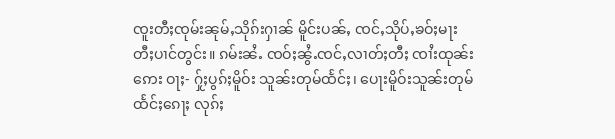ၸူးတီႈၸုမ်းၼုမ်ႇသိုၵ်းႁၢၼ် မိူင်းပၼ်ႇ ၸင်ႇသိုပ်ႇၶဝ်ႈမႃးတီႈပၢင်တွင်း။ ၵမ်းၼႆႉ ၸဝ်ႈၼွႆႉၸင်ႇလၢတ်ႈတီႈ ၸၢႆးထုၼ်းဢေး ဝႃႈ- ႁႂ်ႈပွၵ်ႈမိူဝ်း သူၼ်းတုမ်ထႅင်ႈ၊ ပေႃးမိူဝ်းသူၼ်းတုမ်ထႅင်ႈၵေႃႈ လုၵ်ႈ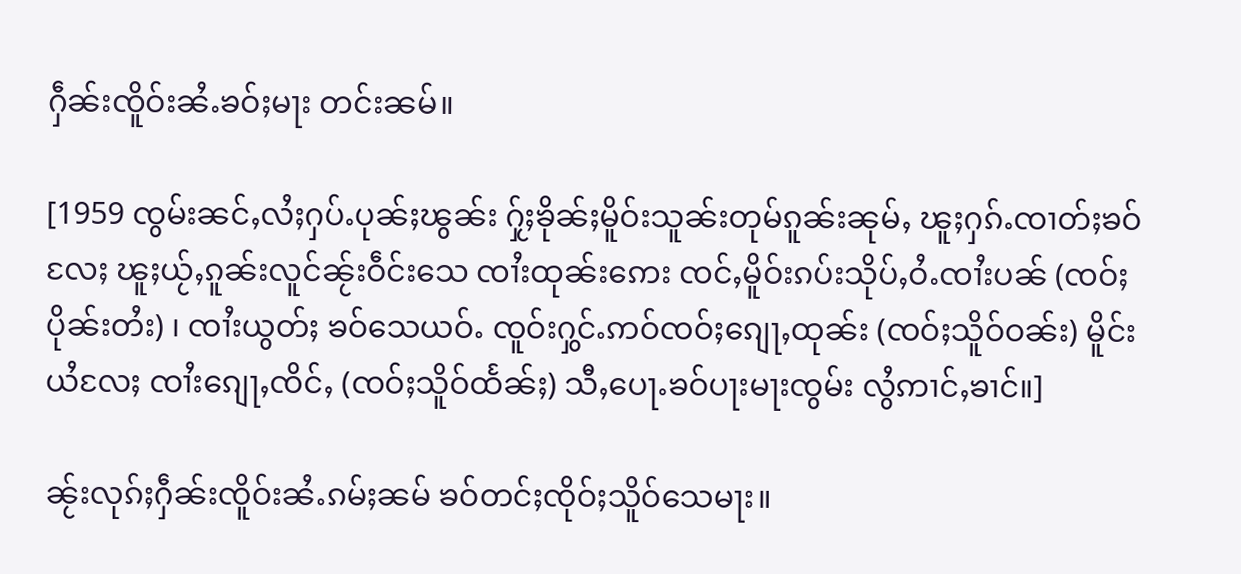ႁဵၼ်းၸိူဝ်းၼႆႉၶဝ်ႈမႃး တင်းၼမ်။

[1959 ၸွမ်းၼင်ႇလႆႈႁပ်ႉပုၼ်ႈၽွၼ်း ႁႂ်ႈၶိုၼ်ႈမိူဝ်းသူၼ်းတုမ်ၵူၼ်းၼုမ်ႇ ၽူႈႁၵ်ႉၸၢတ်ႈၶဝ်လႄႈ ၽူႈယႂ်ႇၵူၼ်းလူင်ၼႂ်းဝဵင်းသေ ၸၢႆးထုၼ်းဢေး ၸင်ႇမိူဝ်းၵပ်းသိုပ်ႇဝႆႉၸၢႆးပၼ် (ၸဝ်ႈပိုၼ်းတႆး) ၊ ၸၢႆးယွတ်ႈ ၶဝ်သေယဝ်ႉ ၸူဝ်းႁွင်ႉဢဝ်ၸဝ်ႈၵျေႃႇထုၼ်း (ၸဝ်ႈသိူဝ်ဝၼ်း) မိူင်းယႆလႄႈ ၸၢႆးၵျေႃႇၸိင်ႇ (ၸဝ်ႈသိူဝ်ထႅၼ်ႈ) သီႇပေႃႉၶဝ်ပႃးမႃးၸွမ်း လွႆဢၢင်ႇၶၢင်။]

ၼႂ်းလုၵ်ႈႁဵၼ်းၸိူဝ်းၼႆႉၵမ်ႈၼမ် ၶဝ်တင်ႈၸိုဝ်ႈသိူဝ်သေမႃး။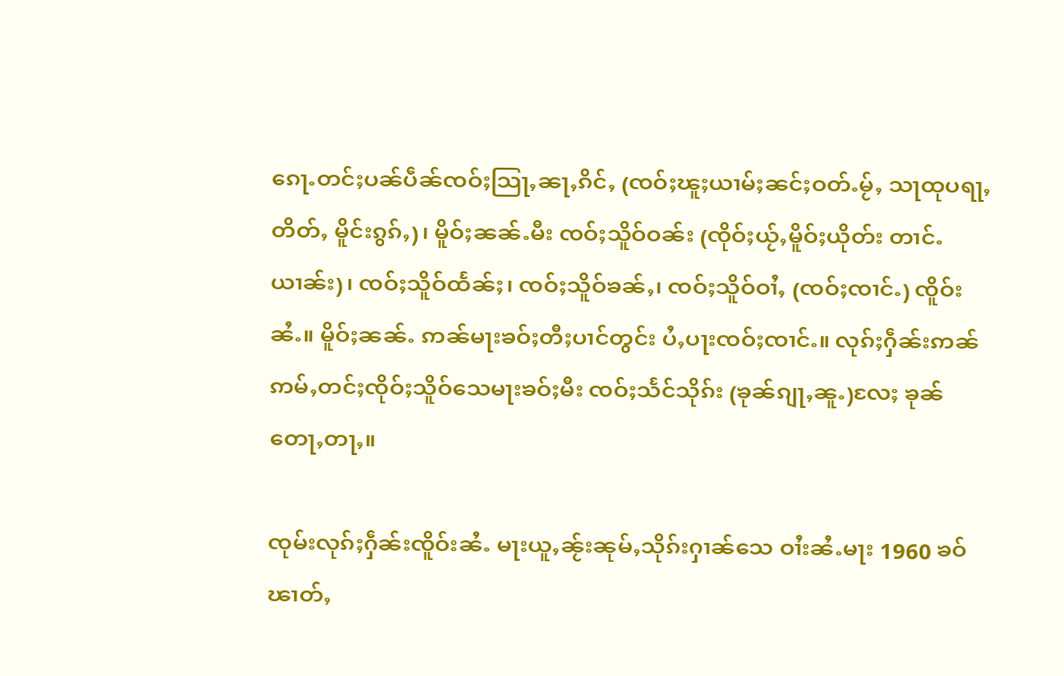ၵေႃႉတင်ႈပၼ်ပဵၼ်ၸဝ်ႈသြႃႇၼႃႇၵိင်ႇ (ၸဝ်ႈၽူႈယၢမ်ႈၼင်ႈဝတ်ႉမႂ်ႇ သႃထုပရႃႇတိတ်ႇ မိူင်းၵွၵ်ႇ)၊ မိူဝ်ႈၼၼ်ႉမီး ၸဝ်ႈသိူဝ်ဝၼ်း (ၸိုဝ်ႈယႂ်ႇမိူဝ်ႈယိုတ်း တၢင်ႉယၢၼ်း)၊ ၸဝ်ႈသိူဝ်ထႅၼ်ႈ၊ ၸဝ်ႈသိူဝ်ၶၼ်ႇ၊ ၸဝ်ႈသိူဝ်ဝၢႆႇ (ၸဝ်ႈၸၢင်ႉ) ၸိူဝ်းၼႆႉ။ မိူဝ်ႈၼၼ်ႉ ဢၼ်မႃးၶဝ်ႈတီႈပၢင်တွင်း ပႆႇပႃးၸဝ်ႈၸၢင်ႉ။ လုၵ်ႈႁဵၼ်းဢၼ်ဢမ်ႇတင်ႈၸိုဝ်ႈသိူဝ်သေမႃးၶဝ်ႈမီး ၸဝ်ႈသႅင်သိုၵ်း (ၶုၼ်ၵျႃႇၼူႉ)လႄႈ ၶုၼ်တေႃႇတႃႇ။

ၸုမ်းလုၵ်ႈႁဵၼ်းၸိူဝ်းၼႆႉ မႃးယူႇၼႂ်းၼုမ်ႇသိုၵ်းႁၢၼ်သေ ဝၢႆးၼႆႉမႃး 1960 ၶဝ်ၽၢတ်ႇ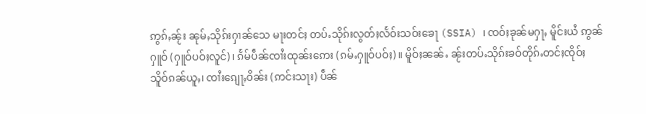ဢွၵ်ႇၼႂ်း ၼုမ်ႇသိုၵ်းႁၢၼ်သေ မႃးတင်ႈ တပ်ႉသိုၵ်းလွတ်ႈလႅဝ်းသဝ်းၶေႃ (SSIA) ၊ ၸဝ်ႈၶုၼ်မႁႃႇ မိူင်းယႆ ဢွၼ်ႁူဝ် (ႁူဝ်ပဝ်ႈလူင်)၊ ၵႅမ်ပဵၼ်ၸၢႆးထုၼ်းဢေး (ၵမ်ႉႁူဝ်ပဝ်ႈ)။ မိူဝ်ႈၼၼ်ႉ ၼႂ်းတပ်ႉသိုၵ်းၶဝ်တိုၵ်ႉတင်ႈၸိုဝ်ႈ သိူဝ်ၵၼ်ယူႇ၊ ၸၢႆးၵျေႃႇဝိၼ်း (ဢင်းသႃး) ပဵၼ်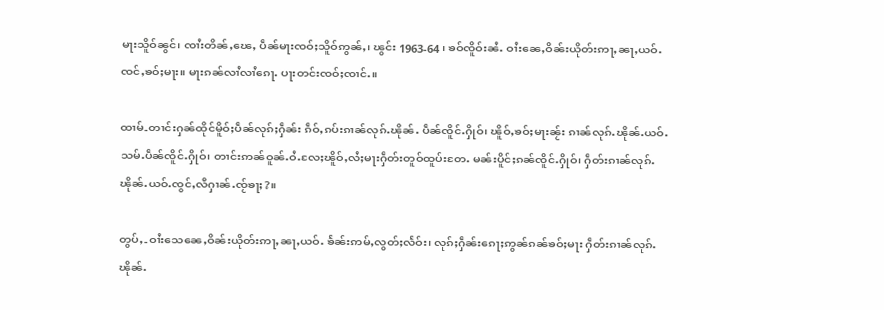မႃးသိူဝ်ၼွင်၊ ၸၢႆးတိၼ်ႇၽေႇ ပဵၼ်မႃးၸဝ်ႈသိူဝ်ဢွၼ်ႇ၊ ၽွင်း 1963-64 ၊ ၶဝ်ၸိူဝ်းၼႆႉ ဝၢႆးၼေႇဝိၼ်းယိုတ်းဢႃႇၼႃႇယဝ်ႉ ၸင်ႇၶဝ်ႈမႃး။ မႃးၵၼ်လၢႆလၢႆၵေႃႉ ပႃးတင်းၸဝ်ႈၸၢင်ႉ။

ထၢမ်-တၢင်းႁၼ်ထိုင်မိူဝ်ႈပဵၼ်လုၵ်ႈႁဵၼ်း ၵဵဝ်ႇၵပ်းၵၢၼ်လုၵ်ႉၽိုၼ်ႉ ပဵၼ်ၸိူင်ႉႁိုဝ်၊ ၽိူဝ်ႇၶဝ်ႈမႃးၼႂ်း ၵၢၼ်လုၵ်ႉၽိုၼ်ႉယဝ်ႉ သမ်ႉပဵၼ်ၸိူင်ႉႁိုဝ်၊ တၢင်းဢၼ်ဝူၼ်ႉဝႆႉလႄႈၽိူဝ်ႇလႆႈမႃးႁဵတ်းတူဝ်ထူပ်းတႄႉ မၼ်းပိူင်ႈၵၼ်ၸိူင်ႉႁိုဝ်၊ ႁဵတ်းၵၢၼ်လုၵ်ႉၽိုၼ်ႉယဝ်ႉၸွင်ႇလီႁၢၼ်ႉၸႂ်ၶႃႈ?။

တွပ်ႇ-ဝၢႆးသေၼေႇဝိၼ်းယိုတ်းဢႃႇၼႃႇယဝ်ႉ ၶႅၼ်းဢမ်ႇလွတ်ႈလႅဝ်း၊ လုၵ်ႈႁဵၼ်းၵေႃႈဢွၼ်ၵၼ်ၶဝ်ႈမႃး ႁဵတ်းၵၢၼ်လုၵ်ႉၽိုၼ်ႉ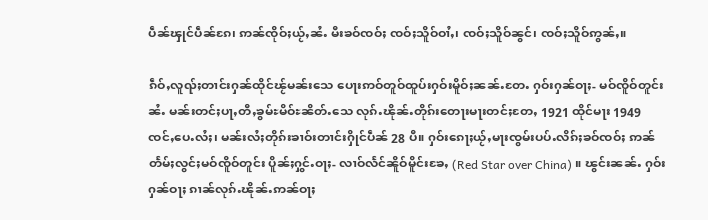ပဵၼ်ၾုင်ပဵၼ်ၵႄ၊ ဢၼ်ၸိုဝ်ႈယႂ်ႇၼႆႉ မီးၶဝ်ၸဝ်ႈ ၸဝ်ႈသိူဝ်ဝၢႆႇ၊ ၸဝ်ႈသိူဝ်ၼွင်၊ ၸဝ်ႈသိူဝ်ဢွၼ်ႇ။

ၵဵဝ်ႇလူၺ်ႈတၢင်းႁၼ်ထိုင်ၽႂ်မၼ်းသေ ပေႃးဢဝ်တူဝ်ထူပ်းႁဝ်းမိူဝ်ႈၼၼ်ႉတႄႉ ႁဝ်းႁၼ်ဝႃႈ- မဝ်ၸိူဝ်တူင်းၼႆႉ မၼ်းတင်ႈပႃႇတီႇၶွမ်ႊမိဝ်ႊၼိတ်ႉသေ လုၵ်ႉၽိုၼ်ႉတိုၵ်းတေႃးမႃးတင်ႈတႄႇ 1921 ထိုင်မႃး 1949 ၸင်ႇပေႉလႆႈ၊ မၼ်းလႆႈတိုၵ်းၶၢဝ်းတၢင်းႁိုင်ပဵၼ် 28 ပီ။ ႁဝ်းၵေႃႈယႂ်ႇမႃးၸွမ်းပပ်ႉလိၵ်ႈၶဝ်ၸဝ်ႈ ဢၼ်တႅမ်ႈလွင်ႈမဝ်ၸိူဝ်တူင်း ပိူၼ်ႈႁွင်ႉဝႃႈ- လၢဝ်လႅင်ၼိူဝ်မိူင်းၶႄႇ (Red Star over China) ။ ၽွင်းၼၼ်ႉ ႁဝ်းႁၼ်ဝႃႈ ၵၢၼ်လုၵ်ႉၽိုၼ်ႉဢၼ်ဝႃႈ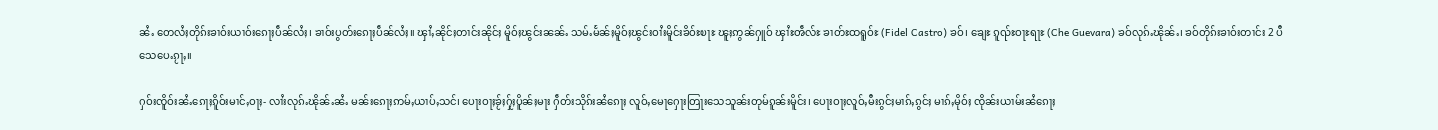ၼႆႉ တေလႆႈတိုၵ်းၶၢဝ်းယၢဝ်းၵေႃႈပဵၼ်လႆႈ၊ ၶၢဝ်းပွတ်းၵေႃႈပဵၼ်လႆႈ။ ၾၢႆႇၼိုင်ႈတၢင်းၼိုင်ႈ မိူဝ်ႈၽွင်းၼၼ်ႉ သမ်ႉမႅၼ်ႈမိူဝ်ႈၽွင်းဝၢႆးမိူင်းၶိဝ်ႊၿႃႊ ၽူႈဢွၼ်ႁူဝ် ၾၢႆႊၻဵလ်ႊ ၶၢတ်ႊထရူဝ်ႊ (Fidel Castro) ၶဝ်၊ ၶျေႊ ၵူၺ်ႊဝႃႊရႃႊ (Che Guevara) ၶဝ်လုၵ်ႉၽိုၼ်ႉ၊ ၶဝ်တိုၵ်းၶၢဝ်းတၢင်း 2 ပီသေပေႉၵႂႃႇ။

ႁဝ်းၸိူဝ်းၼႆႉၵေႃႈၵိူဝ်းမၢင်ႇဝႃႈ- လၢႆးလုၵ်ႉၽိုၼ်ႉၼႆႉ မၼ်းၵေႃႈဢမ်ႇယၢပ်ႇသင်၊ ပေႃးဝႃႈၶႂ်ႈႁႂ်ႈပိူၼ်ႈမႃး ႁဵတ်းသိုၵ်းၼႆၵေႃႈ လူဝ်ႇမေႃႁေႃးတြႃးသေသူၼ်းတုမ်ၵူၼ်းမိူင်း၊ ပေႃးဝႃႈလူဝ်ႇမီးၵွင်ႈမၢၵ်ႇၵွင်ႈ မၢၵ်ႇမိုဝ်ႈ ၸိုၼ်းယၢမ်းၼႆၵေႃႈ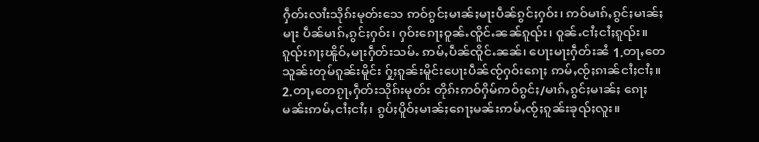ႁဵတ်းလၢႆးသိုၵ်းမုတ်းသေ ဢဝ်ၵွင်ႈမၢၼ်ႈမႃးပဵၼ်ၵွင်ႈႁဝ်း၊ ဢဝ်မၢၵ်ႇၵွင်ႈမၢၼ်ႈမႃး ပဵၼ်မၢၵ်ႇၵွင်ႈႁဝ်း၊ ႁဝ်းၵေႃႈဝူၼ်ႉၸိူင်ႉၼၼ်ၵူၺ်း၊ ဝူၼ်ႉငၢႆႈငၢႆႈၵူၺ်း။ ၵူၺ်းၵႃႈၽိူဝ်ႇမႃးႁဵတ်းသမ်ႉ ဢမ်ႇပဵၼ်ၸိူင်ႉၼၼ်၊ ပေႃးမႃးႁဵတ်းၼႆ 1.တႃႇတေသူၼ်းတုမ်ၵူၼ်းမိူင်း ႁႂ်ႈၵူၼ်းမိူင်းပေႃးပဵၼ်ၸႂ်ႁဝ်းၵေႃႈ ဢမ်ႇၸႂ်ႈၵၢၼ်ငၢႆႈငၢႆႈ။ 2.တႃႇတေၵႂႃႇႁဵတ်းသိုၵ်းမုတ်း တိုၵ်းဢဝ်ႁိမ်ဢဝ်ၵွင်ႈ/မၢၵ်ႇၵွင်ႈမၢၼ်ႈ ၵေႃႈမၼ်းဢမ်ႇငၢႆႈငၢႆႈ၊ ၵွပ်ႈပိူဝ်ႈမၢၼ်ႈၵေႃႈမၼ်းဢမ်ႇၸႂ်ႈၵူၼ်းၶုၺ်ႈလူး။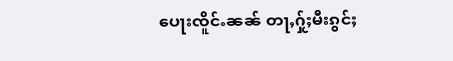ပေႃးၸိူင်ႉၼၼ် တႃႇႁႂ်ႈမီးၵွင်ႈ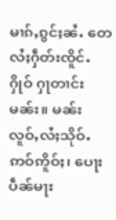မၢၵ်ႇၵွင်ႈၼႆႉ တေလႆႈႁဵတ်းၸိူင်ႉႁိုဝ် ႁႃတၢင်းမၼ်း။ မၼ်းလူဝ်ႇလႆႈသိုဝ်ႉ ဢဝ်ဢိူဝ်ႈ၊ ပေႃးပဵၼ်မႃး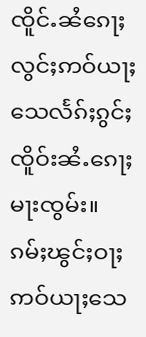ၸိူင်ႉၼႆၵေႃႈ လွင်ႈဢဝ်ယႃႈသေလႅၵ်ႈၵွင်ႈ ၸိူဝ်းၼႆႉၵေႃႈမႃးၸွမ်း။ ၵမ်ႈၽွင်ႈဝႃႈ ဢဝ်ယႃႈသေ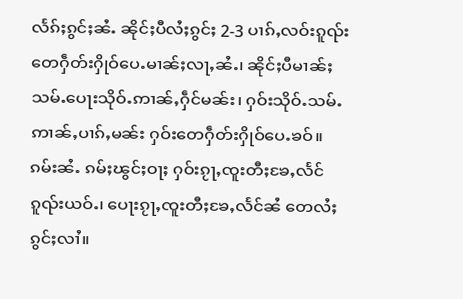လႅၵ်ႈၵွင်ႈၼႆႉ ၼိုင်ႈပီလႆႈၵွင်ႈ 2-3 ပၢၵ်ႇလဝ်းၵူၺ်း တေႁဵတ်းႁိုဝ်ပေႉမၢၼ်ႈလႃႇၼႆႉ၊ ၼိုင်ႈပီမၢၼ်ႈ သမ်ႉပေႃးသိုဝ်ႉဢၢၼ်ႇႁဵင်မၼ်း၊ ႁဝ်းသိုဝ်ႉသမ်ႉဢၢၼ်ႇပၢၵ်ႇမၼ်း ႁဝ်းတေႁဵတ်းႁိုဝ်ပေႉၶဝ်။ ၵမ်းၼႆႉ ၵမ်ႈၽွင်ႈဝႃႈ ႁဝ်းၵႂႃႇၸူးတီႈၶႄႇလႅင်ၵူၺ်းယဝ်ႉ၊ ပေႃးၵႂႃႇၸူးတီႈၶႄႇလႅင်ၼႆ တေလႆႈၵွင်ႈလၢႆ။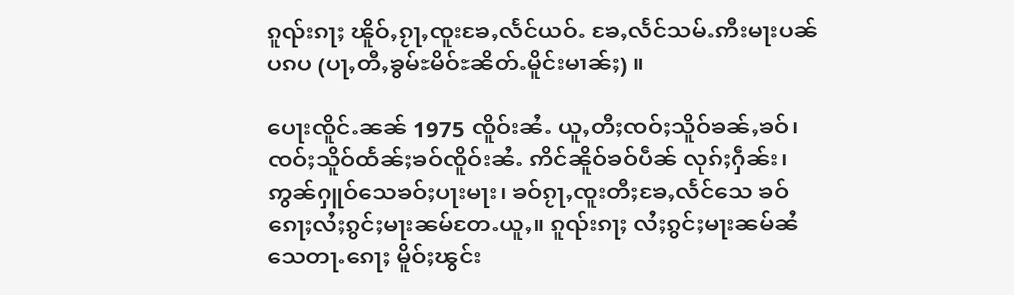ၵူၺ်းၵႃႈ ၽိူဝ်ႇၵႂႃႇၸူးၶႄႇလႅင်ယဝ်ႉ ၶႄႇလႅင်သမ်ႉဢီးမႃးပၼ် ပၵပ (ပႃႇတီႇၶွမ်ႊမိဝ်ႊၼိတ်ႉမိူင်းမၢၼ်ႈ) ။

ပေႃးၸိူင်ႉၼၼ် 1975 ၸိူဝ်းၼႆႉ ယူႇတီႈၸဝ်ႈသိူဝ်ၶၼ်ႇၶဝ်၊ ၸဝ်ႈသိူဝ်ထႅၼ်ႈၶဝ်ၸိူဝ်းၼႆႉ ဢိင်ၼိူဝ်ၶဝ်ပဵၼ် လုၵ်ႈႁဵၼ်း၊ ဢွၼ်ႁူဝ်သေၶဝ်ႈပႃးမႃး၊ ၶဝ်ၵႂႃႇၸူးတီႈၶႄႇလႅင်သေ ၶဝ်ၵေႃႈလႆႈၵွင်ႈမႃးၼမ်တႄႉယူႇ။ ၵူၺ်းၵႃႈ လႆႈၵွင်ႈမႃးၼမ်ၼႆသေတႃႉၵေႃႈ မိူဝ်ႈၽွင်း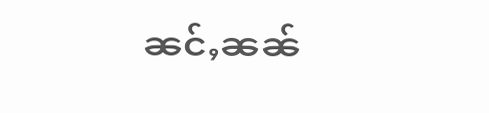ၼင်ႇၼၼ်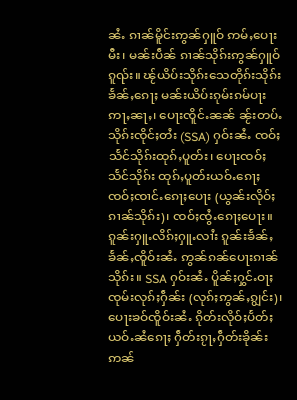ၼႆႉ ၵၢၼ်မိူင်းဢွၼ်ႁူဝ် ဢမ်ႇပေႃးမီး၊ မၼ်းပဵၼ် ၵၢၼ်သိုၵ်းဢွၼ်ႁူဝ်ၵူၺ်း။ ၽႂ်ယိပ်းသိုၵ်းသေတိုၵ်းသိုၵ်းၶႅၼ်ႇၵေႃႈ မၼ်းယိပ်းၵုမ်းၵမ်ပႃးဢႃႇၼႃႇ၊ ပေႃးၸိူင်ႉၼၼ် ၼႂ်းတပ်ႉသိုၵ်းၸိုင်ႈတႆး (SSA) ႁဝ်းၼႆႉ ၸဝ်ႈသႅင်သိုၵ်းထုၵ်ႇပူတ်း၊ ပေႃးၸဝ်ႈသႅင်သိုၵ်း ထုၵ်ႇပူတ်းယဝ်ႉၵေႃႈ ၸဝ်ႈၸၢင်ႉၵေႃႈပေႃး (ယွၼ်းလိုဝ်ႈၵၢၼ်သိုၵ်း)၊ ၸဝ်ႈၸွႆႉၵေႃႈပေႃး။ ၵူၼ်းႁူႉလိၵ်ႈႁူႉလၢႆး ၵူၼ်းၶႅၼ်ႇၶႅၼ်ႇၸိူဝ်းၼႆႉ ဢွၼ်ၵၼ်ပေႃးၵၢၼ်သိုၵ်း။ SSA ႁဝ်းၼႆႉ ပိူၼ်ႈႁွင်ႉဝႃႈၸုမ်းလုၵ်ႈႁဵၼ်း (လုၵ်ႈဢွၼ်ႇၵျွင်း)၊ ပေႃးၶဝ်ၸိူဝ်းၼႆႉ ၵိုတ်းလိုဝ်ႈပႅတ်ႈယဝ်ႉၼႆၵေႃႈ ႁဵတ်းၵႂႃႇႁဵတ်းၶိုၼ်း ဢၼ်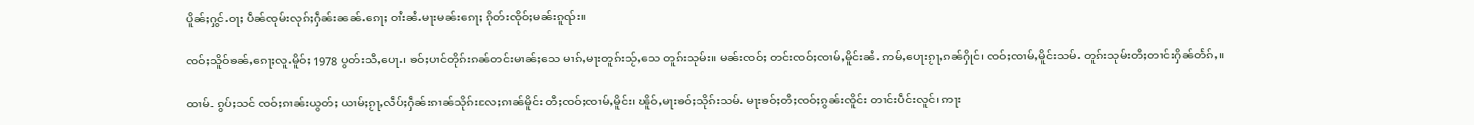ပိူၼ်ႈႁွင်ႉဝႃႈ ပဵၼ်ၸုမ်းလုၵ်ႈႁဵၼ်းၼၼ်ႉၵေႃႈ ဝၢႆးၼႆႉမႃးမၼ်းၵေႃႈ ၵိုတ်းၸိုဝ်ႈမၼ်းၵူၺ်း။

ၸဝ်ႈသိူဝ်ၶၼ်ႇၵေႃႈလူႉမိူဝ်ႈ 1978 ပွတ်းသီႇပေႃႉ၊ ၶဝ်ႈပၢင်တိုၵ်းၵၼ်တင်းမၢၼ်ႈသေ မၢၵ်ႇမႃးတူၵ်းသႂ်ႇသေ တူၵ်းသုမ်း။ မၼ်းၸဝ်ႈ တင်းၸဝ်ႈၸၢမ်ႇမိူင်းၼႆႉ ဢမ်ႇပေႃးၵႂႃႇၵၼ်ႁိုင်၊ ၸဝ်ႈၸၢမ်ႇမိူင်းသမ်ႉ တူၵ်းသုမ်းတီႈတၢင်းႁိၼ်တႅၵ်ႇ။

ထၢမ်- ၵွပ်ႈသင် ၸဝ်ႈၵၢၼ်းယွတ်ႈ ယၢမ်ႈၵႂႃႇလဵပ်ႈႁဵၼ်းၵၢၼ်သိုၵ်းလႄႈၵၢၼ်မိူင်း တီႈၸဝ်ႈၸၢမ်ႇမိူင်း၊ ၽိူဝ်ႇမႃးၶဝ်ႈသိုၵ်းသမ်ႉ မႃးၶဝ်ႈတီႈၸဝ်ႈၵွၼ်းၸိူင်း တၢင်းပဵင်းလူင်၊ ဢႃး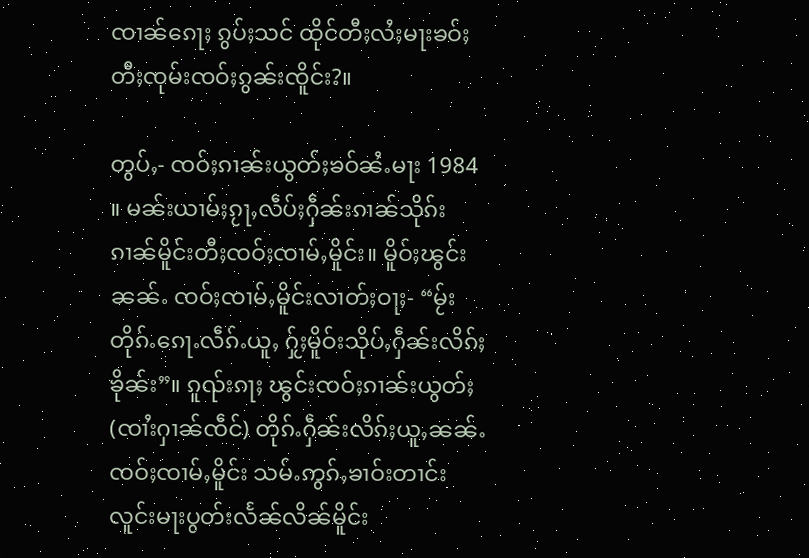ၸၢၼ်ၵေႃႈ ၵွပ်ႈသင် ထိုင်တီႈလႆႈမႃးၶဝ်ႈတီႈၸုမ်းၸဝ်ႈၵွၼ်းၸိူင်း?။

တွပ်ႇ- ၸဝ်ႈၵၢၼ်းယွတ်ႈၶဝ်ၼႆႉမႃး 1984 ။ မၼ်းယၢမ်ႈၵႂႃႇလဵပ်ႈႁဵၼ်းၵၢၼ်သိုၵ်းၵၢၼ်မိူင်းတီႈၸဝ်ႈၸၢမ်ႇမိူင်း။ မိူဝ်ႈၽွင်းၼၼ်ႉ ၸဝ်ႈၸၢမ်ႇမိူင်းလၢတ်ႈဝႃႈ- “မႂ်းတိုၵ်ႉၵေႃႉလဵၵ်ႉယူႇ ႁႂ်ႈမိူဝ်းသိုပ်ႇႁဵၼ်းလိၵ်ႈၶိုၼ်း”။ ၵူၺ်းၵႃႈ ၽွင်းၸဝ်ႈၵၢၼ်းယွတ်ႈ (ၸၢႆးႁၢၼ်ၸဵင်) တိုၵ်ႉႁဵၼ်းလိၵ်ႈယူႇၼၼ်ႉ ၸဝ်ႈၸၢမ်ႇမိူင်း သမ်ႉဢွၵ်ႇၶၢဝ်းတၢင်း လူင်းမႃးပွတ်းလႅၼ်လိၼ်မိူင်း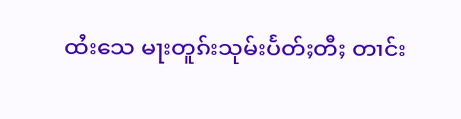ထႆးသေ မႃးတူၵ်းသုမ်းပႅတ်ႈတီႈ တၢင်း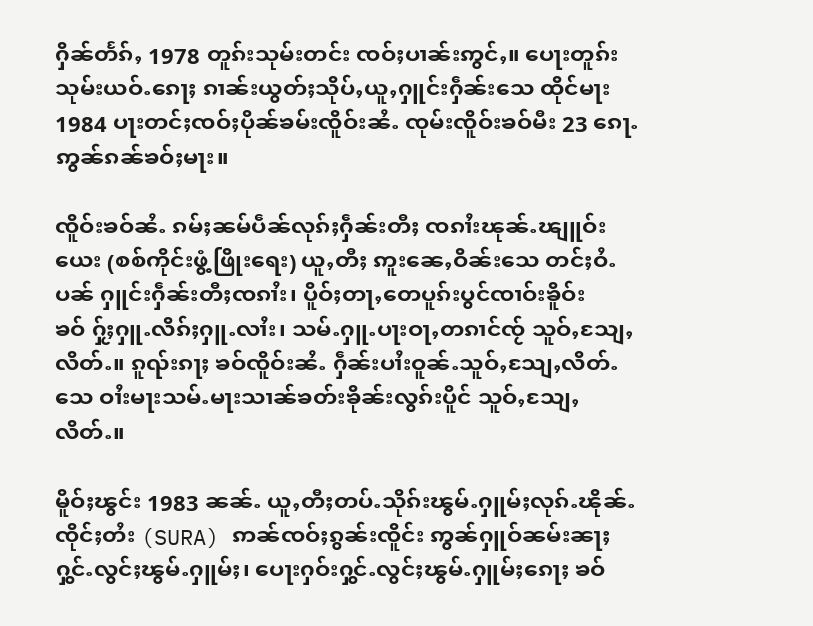ႁိၼ်တႅၵ်ႇ 1978 တူၵ်းသုမ်းတင်း ၸဝ်ႈပၢၼ်းဢွင်ႇ။ ပေႃးတူၵ်းသုမ်းယဝ်ႉၵေႃႈ ၵၢၼ်းယွတ်ႈသိုပ်ႇယူႇႁူင်းႁဵၼ်းသေ ထိုင်မႃး 1984 ပႃးတင်ႈၸဝ်ႈပိုၼ်ၶမ်းၸိူဝ်းၼႆႉ ၸုမ်းၸိူဝ်းၶဝ်မီး 23 ၵေႃႉ ဢွၼ်ၵၼ်ၶဝ်ႈမႃး။

ၸိူဝ်းၶဝ်ၼႆႉ ၵမ်ႈၼမ်ပဵၼ်လုၵ်ႈႁဵၼ်းတီႈ ၸၵၢႆးၽုၼ်ႉၽျူဝ်းယေး (စစ်ကိုင်းဖွံ့ဖြိုးရေး) ယူႇတီႈ ဢူးၼေႇဝိၼ်းသေ တင်ႈဝႆႉပၼ် ႁူင်းႁဵၼ်းတီႈၸၵၢႆး၊ ပိူဝ်ႈတႃႇတေပူၵ်းပွင်ၸၢဝ်းၶိူဝ်းၶဝ် ႁႂ်ႈႁူႉလိၵ်ႈႁူႉလၢႆး၊ သမ်ႉႁူႉပႃးဝႃႇတၵၢင်ၸႂ် သူဝ်ႇသျႄႇလိတ်ႉ။ ၵူၺ်းၵႃႈ ၶဝ်ၸိူဝ်းၼႆႉ ႁဵၼ်းပၢႆးဝူၼ်ႉသူဝ်ႇသျႄႇလိတ်ႉသေ ဝၢႆးမႃးသမ်ႉမႃးသၢၼ်ၶတ်းၶိုၼ်းလွၵ်းပိူင် သူဝ်ႇသျႄႇလိတ်ႉ။

မိူဝ်ႈၽွင်း 1983 ၼၼ်ႉ ယူႇတီႈတပ်ႉသိုၵ်းၽွမ်ႉႁူမ်ႈလုၵ်ႉၽိုၼ်ႉၸိုင်ႈတႆး (SURA) ဢၼ်ၸဝ်ႈၵွၼ်းၸိူင်း ဢွၼ်ႁူဝ်ၼမ်းၼႃႈ ႁွင်ႉလွင်ႈၽွမ်ႉႁူမ်ႈ၊ ပေႃးႁဝ်းႁွင်ႉလွင်ႈၽွမ်ႉႁူမ်ႈၵေႃႈ ၶဝ်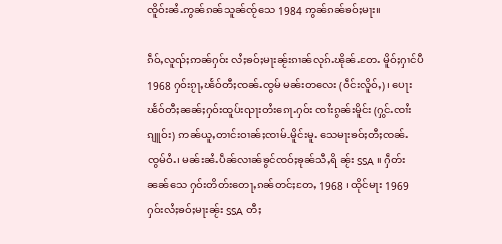ၸိူဝ်းၼႆႉဢွၼ်ၵၼ်သူၼ်ၸႂ်သေ 1984 ဢွၼ်ၵၼ်ၶဝ်ႈမႃး။

ၵဵဝ်ႇလူၺ်ႈဢၼ်ႁဝ်း လႆႈၶဝ်ႈမႃးၼႂ်းၵၢၼ်လုၵ်ႉၽိုၼ်ႉတႄႉ မိူဝ်ႈႁၢင်ပီ 1968 ႁဝ်းၵႂႃႇၽႅဝ်တီႈၸၼ်ႉၸွမ် မၼ်းတလေး (ဝဵင်းလိူဝ်ႇ)၊ ပေႃးၽႅဝ်တီႈၼၼ်ႈႁဝ်းထူပ်းၺႃးတႆးၵေႃႉႁဝ်း ၸၢႆးၵွၼ်းမိူင်း (ႁွင်ႉၸၢႆးၵျူဝ်း) ဢၼ်ယူႇတၢင်းဝၢၼ်ႈၸၢမ်-မိူင်းမူႉ သေမႃးၶဝ်ႈတီႈၸၼ်ႉၸွမ်ဝႆႉ၊ မၼ်းၼႆႉပဵၼ်လၢၼ်ၶွင်ၸဝ်ႈၶုၼ်သီႇရိ ၼႂ်း SSA ။ ႁဵတ်းၼၼ်သေ ႁဝ်းတိတ်းတေႃႇၵၼ်တင်ႈတႄႇ 1968 ၊ ထိုင်မႃး 1969 ႁဝ်းလႆႈၶဝ်ႈမႃးၼႂ်း SSA တီႈ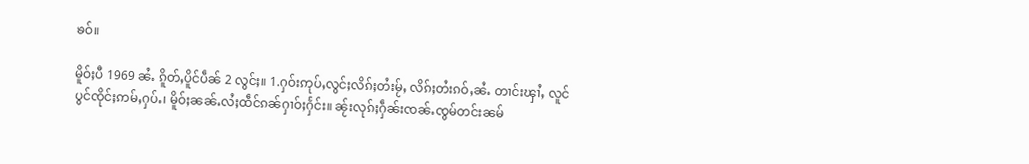ၶဝ်။

မိူဝ်ႈပီ 1969 ၼႆႉ ၵိူတ်ႇပိူင်ပဵၼ် 2 လွင်ႈ။ 1.ႁဝ်းဢုပ်ႇလွင်ႈလိၵ်ႈတႆးမႂ်ႇ လိၵ်ႈတႆးၵဝ်ႇၼႆႉ တၢင်းၾၢႆႇ လူင်ပွင်ၸိုင်ႈဢမ်ႇႁပ်ႉ၊ မိူဝ်ႈၼၼ်ႉလႆႈထဵင်ၵၼ်ႁၢဝ်ႈႁႅင်း။ ၼႂ်းလုၵ်ႈႁဵၼ်းၸၼ်ႉၸွမ်တင်းၼမ်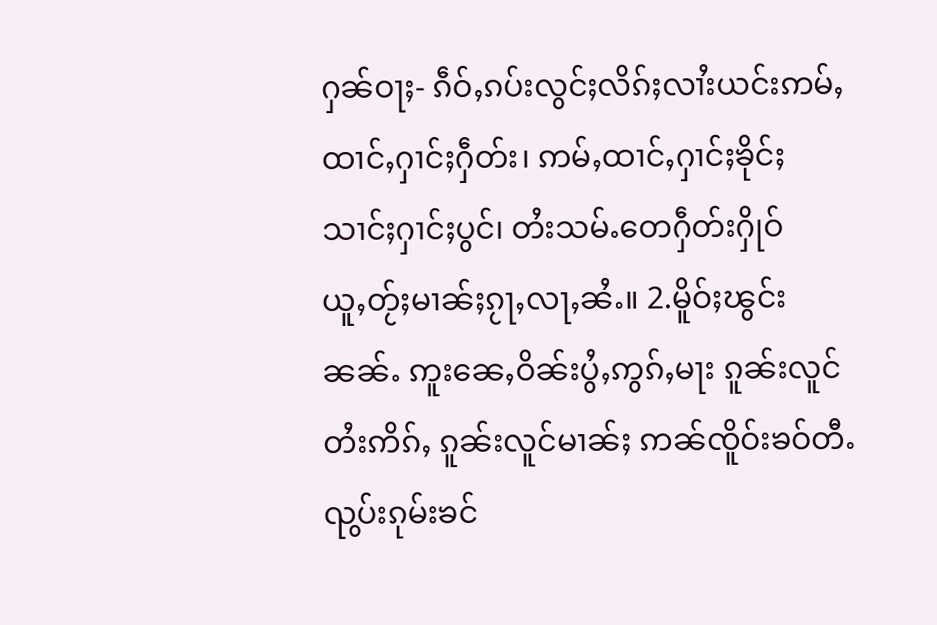ႁၼ်ဝႃႈ- ၵဵဝ်ႇၵပ်းလွင်ႈလိၵ်ႈလၢႆးယင်းဢမ်ႇထၢင်ႇႁၢင်ႈႁဵတ်း၊ ဢမ်ႇထၢင်ႇႁၢင်ႈၶိုင်ႈသၢင်ႈႁၢင်ႈပွင်၊ တႆးသမ်ႉတေႁဵတ်းႁိုဝ် ယူႇတႂ်ႈမၢၼ်ႈၵႂႃႇလႃႇၼႆႉ။ 2.မိူဝ်ႈၽွင်းၼၼ်ႉ ဢူးၼေႇဝိၼ်းပွႆႇဢွၵ်ႇမႃး ၵူၼ်းလူင်တႆးဢိၵ်ႇ ၵူၼ်းလူင်မၢၼ်ႈ ဢၼ်ၸိူဝ်းၶဝ်တီႉၺွပ်းၵုမ်းၶင်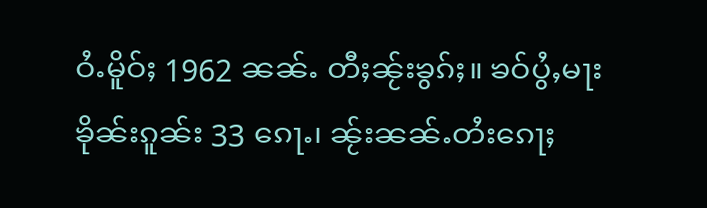ဝႆႉမိူဝ်ႈ 1962 ၼၼ်ႉ တီႈၼႂ်းၶွၵ်ႈ။ ၶဝ်ပွႆႇမႃးၶိုၼ်းၵူၼ်း 33 ၵေႃႉ၊ ၼႂ်းၼၼ်ႉတႆးၵေႃႈ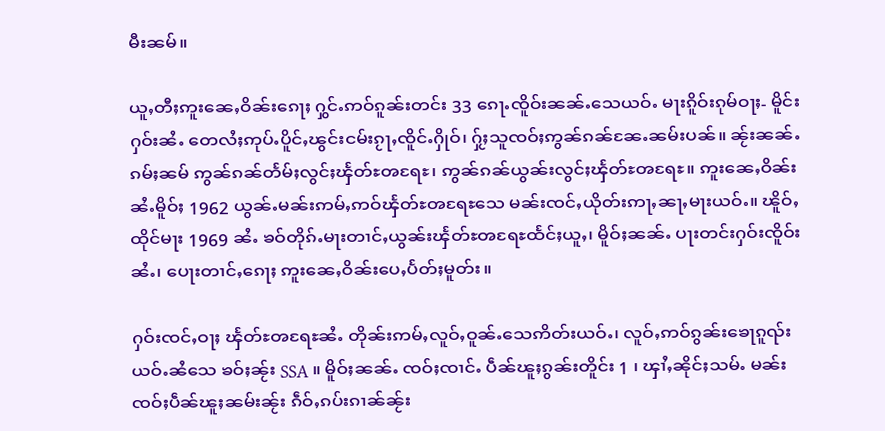မီးၼမ်။

ယူႇတီႈဢူးၼေႇဝိၼ်းၵေႃႈ ႁွင်ႉဢဝ်ၵူၼ်းတင်း 33 ၵေႃႉၸိူဝ်းၼၼ်ႉသေယဝ်ႉ မႃးၵိူဝ်းၵုမ်ဝႃႈ- မိူင်းႁဝ်းၼႆႉ တေလႆႈဢုပ်ႉပိူင်ႇၽွင်းငမ်းၵႂႃႇၸိူင်ႉႁိုဝ်၊ ႁႂ်ႈသူၸဝ်ႈဢွၼ်ၵၼ်ၼႄႉၼမ်းပၼ်။ ၼႂ်းၼၼ်ႉၵမ်ႈၼမ် ဢွၼ်ၵၼ်တႅမ်ႈလွင်ႈၾႅတ်ႊၻရႄႊ၊ ဢွၼ်ၵၼ်ယွၼ်းလွင်ႈၾႅတ်ႊၻရႄႊ။ ဢူးၼေႇဝိၼ်းၼႆႉမိူဝ်ႈ 1962 ယွၼ်ႉမၼ်းဢမ်ႇဢဝ်ၾႅတ်ႊၻရႄႊသေ မၼ်းၸင်ႇယိုတ်းဢႃႇၼႃႇမႃးယဝ်ႉ။ ၽိူဝ်ႇထိုင်မႃး 1969 ၼႆႉ ၶဝ်တိုၵ်ႉမႃးတၢင်ႇယွၼ်းၾႅတ်ႊၻရႄႊထႅင်ႈယူႇ၊ မိူဝ်ႈၼၼ်ႉ ပႃးတင်းႁဝ်းၸိူဝ်းၼႆႉ၊ ပေႃးတၢင်ႇၵေႃႈ ဢူးၼေႇဝိၼ်းပေႇပႅတ်ႈမူတ်း။

ႁဝ်းၸင်ႇဝႃႈ ၾႅတ်ႊၻရႄႊၼႆႉ တိုၼ်းဢမ်ႇလူဝ်ႇဝူၼ်ႉသေဢိတ်းယဝ်ႉ၊ လူဝ်ႇဢဝ်ၵွၼ်းၶေႃၵူၺ်းယဝ်ႉၼႆသေ ၶဝ်ႈၼႂ်း SSA ။ မိူဝ်ႈၼၼ်ႉ ၸဝ်ႈၸၢင်ႉ ပဵၼ်ၽူႈၵွၼ်းတိူင်း 1 ၊ ၾၢႆႇၼိုင်ႈသမ်ႉ မၼ်းၸဝ်ႈပဵၼ်ၽူႈၼမ်းၼႂ်း ၵဵဝ်ႇၵပ်းၵၢၼ်ၼႂ်း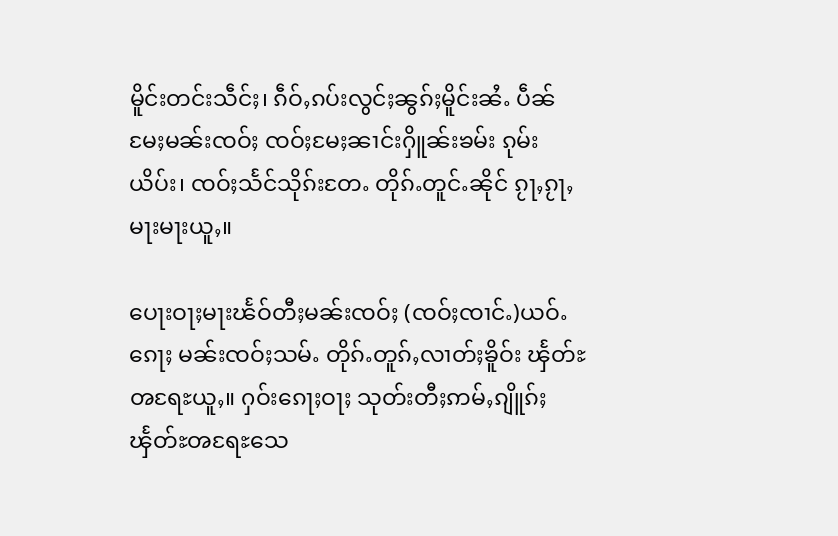မိူင်းတင်းသဵင်ႈ၊ ၵဵဝ်ႇၵပ်းလွင်ႈၼွၵ်ႈမိူင်းၼႆႉ ပဵၼ်မႄႈမၼ်းၸဝ်ႈ ၸဝ်ႈမႄႈၼၢင်းႁိူၼ်းၶမ်း ၵုမ်းယိပ်း၊ ၸဝ်ႈသႅင်သိုၵ်းတႄႉ တိုၵ်ႉတူင်ႉၼိုင် ၵႂႃႇၵႂႃႇမႃးမႃးယူႇ။

ပေႃးဝႃႈမႃးၽႅဝ်တီႈမၼ်းၸဝ်ႈ (ၸဝ်ႈၸၢင်ႉ)ယဝ်ႉၵေႃႈ မၼ်းၸဝ်ႈသမ်ႉ တိုၵ်ႉတူၵ်ႇလၢတ်ႈၶိူဝ်း ၾႅတ်ႊၻရႄႊယူႇ။ ႁဝ်းၵေႃႈဝႃႈ သုတ်းတီႈဢမ်ႇၵျိူၵ်ႈၾႅတ်ႊၻရႄႊသေ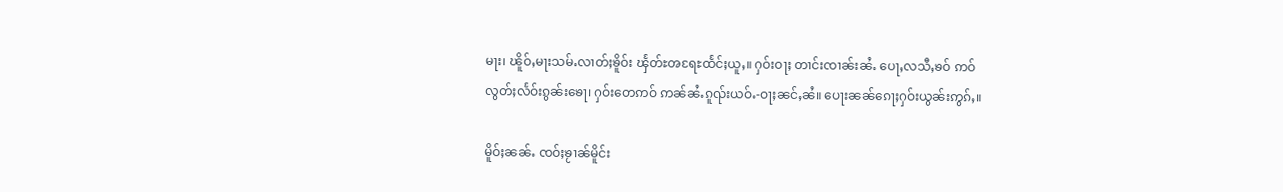မႃး၊ ၽိူဝ်ႇမႃးသမ်ႉလၢတ်ႈၶိူဝ်း ၾႅတ်ႊၻရႄႊထႅင်ႈယူႇ။ ႁဝ်းဝႃႈ တၢင်းၸၢၼ်းၼႆႉ ပေႃႇလသီႇၶဝ် ဢဝ်လွတ်ႈလႅဝ်းၵွၼ်းၶေႃ၊ ႁဝ်းတေဢဝ် ဢၼ်ၼႆႉၵူၺ်းယဝ်ႉ-ဝႃႈၼင်ႇၼႆ။ ပေႃးၼၼ်ၵေႃႈႁဝ်းယွၼ်းဢွၵ်ႇ။

မိူဝ်ႈၼၼ်ႉ ၸဝ်ႈၶႂၢၼ်မိူင်း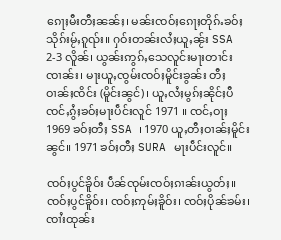ၵေႃႈမီးတီႈၼၼ်ႈ၊ မၼ်းၸဝ်ႈၵေႃႈတိုၵ်ႉၶဝ်ႈသိုၵ်းမႂ်ႇၵူၺ်း။ ႁဝ်းတၼ်းလႆႈယူႇၼႂ်း SSA 2-3 လိူၼ်၊ ယွၼ်းဢွၵ်ႇသေလူင်းမႃးတၢင်းၸၢၼ်း၊ မႃးယူႇၸွမ်းၸဝ်ႈမိူင်းၶွၼ်း တီႈဝၢၼ်ႈၸိင်း (မိူင်းၼွင်)၊ ယူႇလႆႈမွၵ်ႈၼိုင်ႈပီ ၸင်ႇၵွႆႈၶဝ်ႈမႃးပဵင်းလူင် 1971 ။ ၸင်ႇဝႃႈ 1969 ၶဝ်ႈတီႈ SSA ၊ 1970 ယူႇတီႈဝၢၼ်ႈမိူင်းၼွင်။ 1971 ၶဝ်ႈတီႈ SURA မႃးပဵင်းလူင်။

ၸဝ်ႈပွင်ၶိူဝ်း ပဵၼ်ၸုမ်းၸဝ်ႈၵၢၼ်းယွတ်ႈ။ ၸဝ်ႈပွင်ၶိူဝ်း၊ ၸဝ်ႈဢုမ်ႈၶိူဝ်း၊ ၸဝ်ႈပိုၼ်ၶမ်း၊ ၸၢႆးထုၼ်း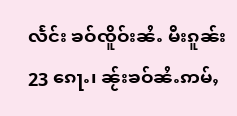လႅင်း ၶဝ်ၸိူဝ်းၼႆႉ မီးၵူၼ်း 23 ၵေႃႉ၊ ၼႂ်းၶဝ်ၼႆႉဢမ်ႇ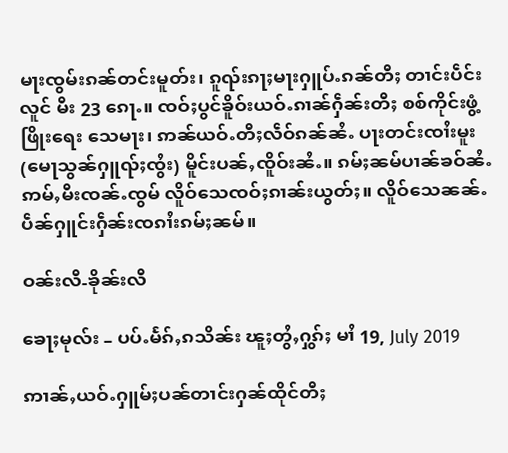မႃးၸွမ်းၵၼ်တင်းမူတ်း၊ ၵူၺ်းၵႃႈမႃးႁူပ်ႉၵၼ်တီႈ တၢင်းပဵင်းလူင် မီး 23 ၵေႃႉ။ ၸဝ်ႈပွင်ၶိူဝ်းယဝ်ႉၵၢၼ်ႁဵၼ်းတီႈ စစ်ကိုင်းဖွံ့ဖြိုးရေး သေမႃး၊ ဢၼ်ယဝ်ႉတီႈလဵဝ်ၵၼ်ၼႆႉ ပႃးတင်းၸၢႆးမူး (မေႃသွၼ်ႁူၺ်ႈၸွႆး) မိူင်းပၼ်ႇၸိူဝ်းၼႆႉ။ ၵမ်ႈၼမ်ပၢၼ်ၶဝ်ၼႆႉ ဢမ်ႇမီးၸၼ်ႉၸွမ် လိူဝ်သေၸဝ်ႈၵၢၼ်းယွတ်ႈ။ လိူဝ်သေၼၼ်ႉ ပဵၼ်ႁူင်းႁဵၼ်းၸၵၢႆးၵမ်ႈၼမ်။

ဝၼ်းလီ-ၶိုၼ်းလီ

ၶေႃႈမုလ်း – ပပ်ႉမႅၵ်ႇၵသိၼ်း ၽူႈတွႆႇႁွၵ်ႈ မၢႆ 19, July 2019

ဢၢၼ်ႇယဝ်ႉႁူမ်ႈပၼ်တၢင်းႁၼ်ထိုင်တီႈ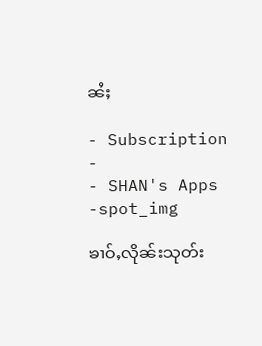ၼႆႈ

- Subscription -
- SHAN's Apps -spot_img

ၶၢဝ်ႇလိုၼ်းသုတ်း